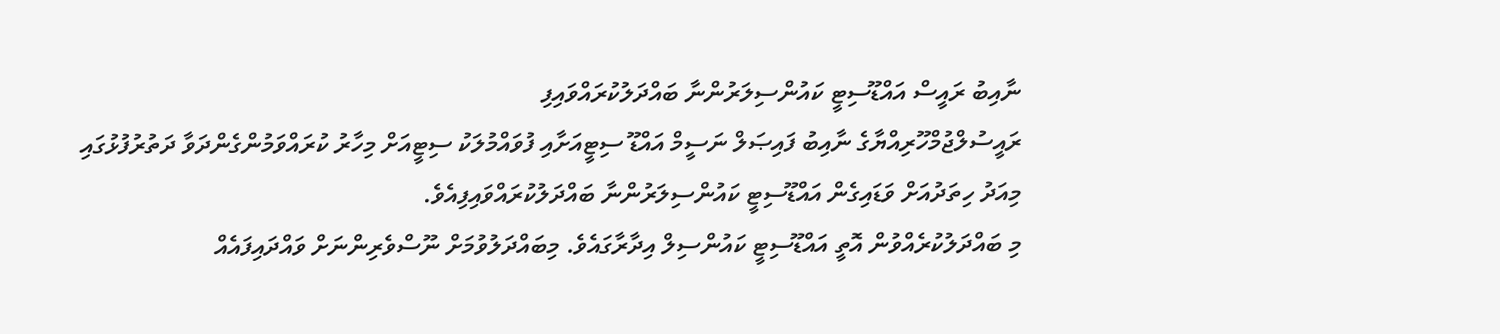ނާއިބު ރައީސް އައްޑޫސިޓީ ކައުންސިލަރުންނާ ބައްދަލުކުރައްވައިފި
ރައީސުލްޖުމްހޫރިއްޔާގެ ނާއިބު ފައިޞަލް ނަސީމް އައްޑޫ ސިޓީއަށާއި ފުވައްމުލަކު ސިޓީއަށް މިހާރު ކުރައްވަމުންގެންދަވާ ދަތުރުފުޅުގައި މިއަދު ހިތަދުއަށް ވަޑައިގެން އައްޑޫސިޓީ ކައުންސިލަރުންނާ ބައްދަލުކުރައްވައިފިއެވެ.
މި ބައްދަލުކުރެއްވުން އޮތީ އައްޑޫސިޓީ ކައުންސިލް އިދާރާގައެވެ. މިބައްދަލުވުމަށް ނޫސްވެރިންނަށް ވައްދައިފައެއް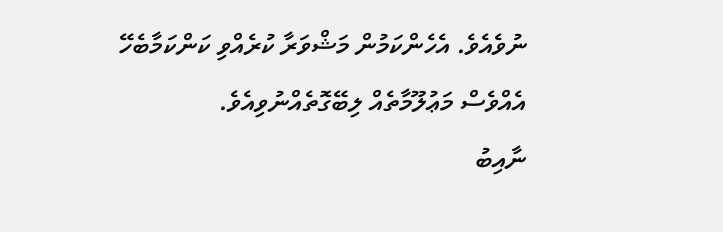ނުވެއެވެ. އެހެންކަމުން މަޝްވަރާ ކުރެއްވި ކަންކަމާބެހޭ އެއްވެސް މަޢުލޫމާތެއް ލިބޭގޮތެއްނުވިއެވެ.
ނާއިބު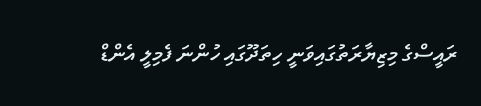ރައީސްގެ މިޒިޔާރަތުގައިވަނީ ހިތަދޫގައި ހުންނަ ފެމިލީ އެންޑް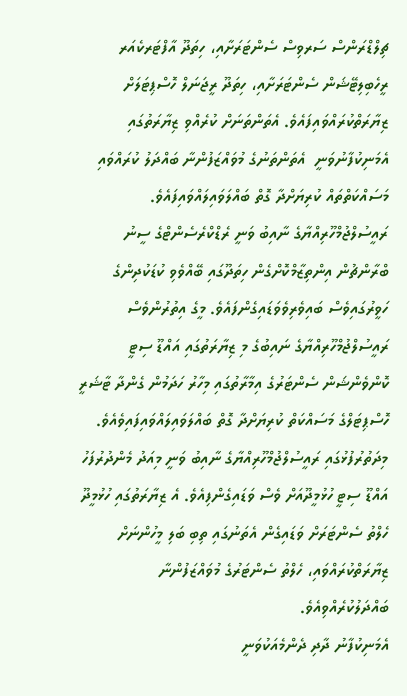ޗިލްޑްރަންސް ސަރވިސް ސެންޓަރަށާއި، ހިތަދޫ އާފްޓަރކެއަރ ރީހެބިލިޓޭޝަން ސެންޓަރަށާއި، ހިތަދޫ ރީޖަނަލް ހޮސްޕިޓަލަށް ޒިޔާރަތްކުރައްވައިފައެވެ. އެތަންތަނަށް ކުރެއްވި ޒިޔާރަތުގައި އެމަނިކުފާނުވަނީ  އެތަންތަނުގެ މުވައްޒަފުންނާ ބައްދަލު ކުރައްވައި މަސައްކަތްތައް ކުރިޔަށްދާ ގޮތް ބައްލަވައިލައްވައިފައެވެ.
ރައީސުލްޖުމްހޫރިއްޔާގެ ނާއިބު ވަނީ ރެޑްކްރެސެންޓްގެ ސީނު ބްރާންޗުން އިންތިޒާމްކޮށްގެން ހިތަދޫގައި ބޭއްވެވި ކުޑަކުދިންގެ ހަވީރުގައިވެސް ބައިވެރިވެވަޑައިގެންފައެވެ. މީގެ އިތުރުންވެސް ރައީސުލްޖުމްހޫރިއްޔާގެ ނައިބުގެ މި ޒިޔާރަތުގައި އައްޑޫ ސިޓީ ކޮންވެންޝަން ސެންޓަރުގެ އިމާރާތުގައި މިހާރު ހަދަމުން ގެންދާ ޓާޝަރީ ހޮސްޕިޓަލްގެ މަސައްކަތް ކުރިޔަށްދާ ގޮތް ބައްލަވައިލައްވައިފައިވެއެވެ.
މިދަތުރުފުޅުގައި ރައީސުލްޖުމްހޫރިއްޔާގެ ނާއިބު ވަނީ މިއަދު މެންދުރުފަހު އައްޑޫ ސިޓީ ހުޅުމީދޫއަށް ވެސް ވަޑައިގެންފިއެވެ. އެ ޒިޔާރަތުގައި ހުޅުމީދޫ ހެލްތު ސެންޓަރަށް ވަޑައިގެން އެތަނުގައި ތިބި ބަލި މީހުންނަށް ޒިޔާރަތްކުރައްވައި، ހެލްތު ސެންޓަރުގެ މުވައްޒަފުންނާ ބައްދަލުކުރެއްވިއެވެ.
އެމަނިކުފާނު ދާދި ދެންމެއަކުވަނީ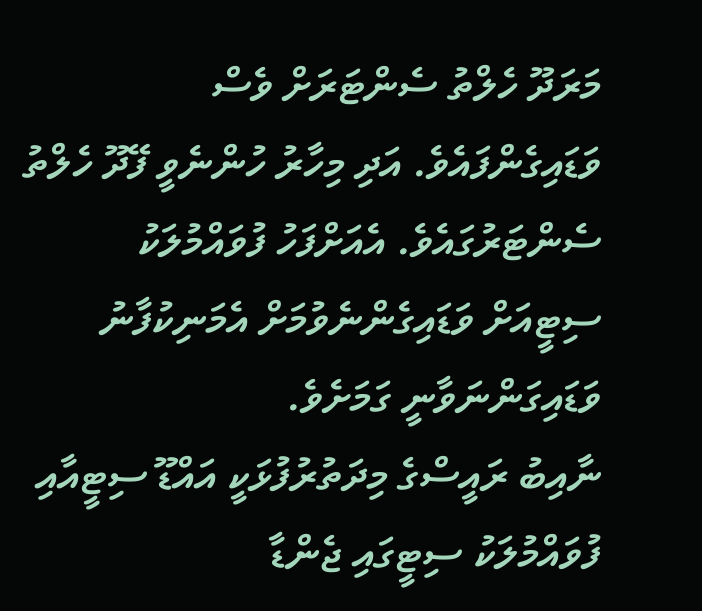މަރަދޫ ހެލްތު ސެންޓަރަށް ވެސް ވަޑައިގެންފައެވެ. އަދި މިހާރު ހުންނެވީ ފޭދޫ ހެލްތު ސެންޓަރުގައެވެ. އެއަށްފަހު ފުވައްމުލަކު ސިޓީއަށް ވަޑައިގެންނެވުމަށް އެމަނިކުފާނު ވަޑައިގަންނަވާނީ ގަމަށެވެ.
ނާއިބު ރައީސްގެ މިދަތުރުފުޅަކީ އައްޑޫ ސިޓީއާއި ފުވައްމުލަކު ސިޓީގައި ޖެންޑާ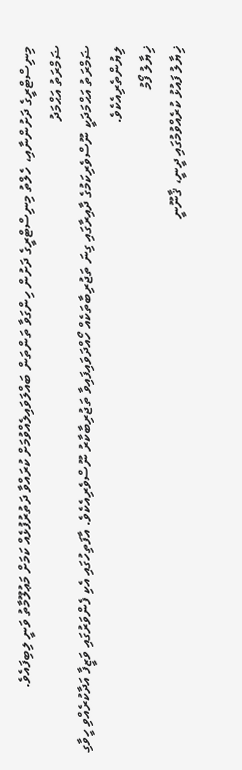މިނިސްޓްރީގެ ދަށުންނާއި، ހެލްތު މިނިސްޓްރީގެ ދަށުން ހިންގަވާ ތަންތަން ބައްލަވައިލެއްވުމަށް ކުރައްވާ ދަތުރުފުޅެއް ކަމަށް މަޢުލޫމާތު ވަނީ ލިބިފައެވެ.
ޟަމްރަތު އަޙްމަދު
ޟަމްރަތު އަޙްމަދަކީ ނޫސްވެރިކަމުގެ ދާއިރާގައި ގިނަ ތަޖުރިބާތަކެއް ހޯއްދަވައިފައިވާ ތަޖުރިބާކާރު ނޫސްވެރިއެކެވެ. އާފަތިހުގައި އެކި ފެންވަރުގައި ވަޒީފާ އަދާކުރެއްވި ހީވާގި ލިޔުންތެރިއެކެވެ.
ޚިޔާލު ފޯމު
ޚިޔާލު ފައުޅު ކުރެއްވުމުގައި ދީނީ، ޤާނޫނީ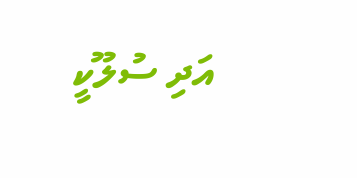އަދި ސުލޫކީ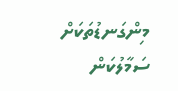މިންގަނޑުތަކަށް ސަމާލުކަން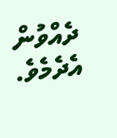ދެއްވުން އެދެމެވެ.